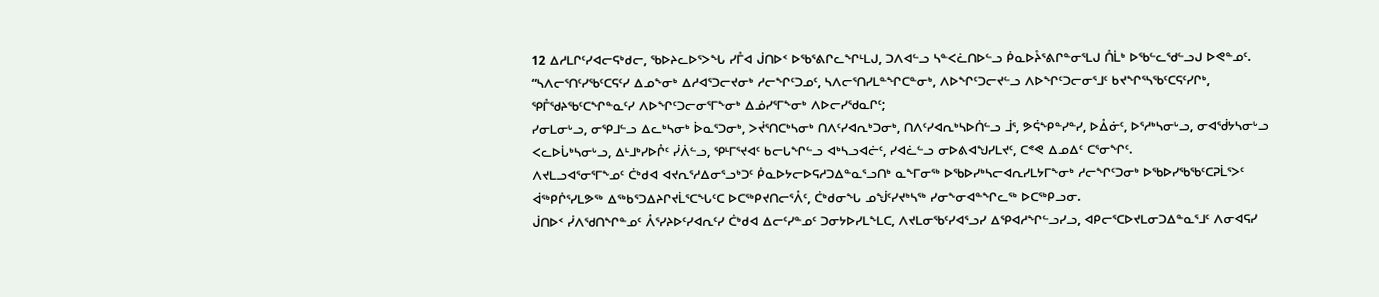12 ᐃᓱᒪᒋᑦᓯᐊᓕᕋᒃᑯᓕ, ᖃᐅᔨᓚᐅᕐᐳᖓ ᓯᒤᐊ ᒎᑎᐅᑉ ᐅᖃᕐᕕᒋᓚᖏᒻᒪᒍ, ᑐᐱᐊᓪᓗ ᓴᓐᐸᓛᑎᐅᓪᓗ ᑮᓇᐅᔧᕐᕕᒋᓐᓂᕐᒪᒍ ᑍᒫᒃ ᐅᖃᓪᓚᖁᓪᓗᒍ ᐅᕙᓐᓄᑦ.
“ᓴᐱᓕᕐᑎᑦᓯᖃᑦᑕᕋᑦᓯ ᐃᓄᖕᓂᒃ ᐃᓱᐊᕐᑐᓕᔪᓂᒃ ᓱᓕᖏᑦᑐᓄᑦ, ᓴᐱᓕᕐᑎᓯᒪᓐᖏᑕᓐᓂᒃ, ᐱᐅᖏᑦᑐᓕᔪᓪᓗ ᐱᐅᖏᑦᑐᓕᓂᕐᒧᑦ ᑲᔪᖏᕐᓴᖃᑦᑕᕋᑦᓯᒋᒃ, ᕿᒤᖁᔨᖃᑦᑕᖏᓐᓇᑦᓯ ᐱᐅᖏᑦᑐᓕᓂᕐᒥᖕᓂᒃ ᐃᓅᓯᕐᒥᖕᓂᒃ ᐱᐅᓕᓯᖁᓇᒋᑦ;
ᓯᓂᒪᓂᒡᓗ, ᓂᕿᒧᓪᓗ ᐃᓚᒃᓴᓂᒃ ᐆᓇᕐᑐᓂᒃ, ᐳᔫᕐᑎᑕᒃᓴᓂᒃ ᑎᐱᑦᓯᐊᕆᒃᑐᓂᒃ, ᑎᐱᑦᓯᐊᕆᒃᓴᐅᑏᓪᓗ ᒨᕐ, ᕗᕌᖕᑭᓐᓯᓐᓯ, ᐅᐂᓃᑦ, ᐅᕐᓱᒃᓴᓂᒡᓗ, ᓂᐊᖂᔭᓴᓂᒡᓗ ᐸᓚᐅᒑᒃᓴᓂᒡᓗ, ᐃᒻᒧᒃᓯᐅᒊᑦ ᓰᐲᓪᓗ, ᕿᒻᒥᕐᔪᐊᑦ ᑲᓕᒐᖏᓪᓗ ᐊᒃᓴᓗᐊᓖᑦ, ᓯᐊᓛᓪᓗ ᓂᐅᕕᐊᖑᓯᒪᔪᑦ, ᑕᕝᕙ ᐃᓄᐃᑦ ᑕᕐᓂᖏᑦ.
ᐱᔪᒪᓗᐊᕐᓂᕐᒥᖕᓄᑦ ᑖᒃᑯᐊ ᐊᔪᕆᕐᓱᐃᓂᕐᓗᒃᑐᑦ ᑮᓇᐅᔭᓕᐅᕋᓱᑐᐃᓐᓇᕐᓗᑎᒃ ᓇᖕᒥᓂᖅ ᐅᖃᐅᓯᒃᓴᓕᐊᕆᓯᒪᔭᒥᖕᓂᒃ ᓱᓕᖏᑦᑐᓂᒃ ᐅᖃᐅᓯᖃᖃᑦᑕᕈᒫᕐᐳᑦ ᐋᖅᑭᒌᕐᓯᒪᕗᖅ ᐃᖅᑲᕐᑐᐃᔨᒋᔪᒫᕐᑕᖓᑦᑕ ᐅᑕᖅᑭᔪᑎᓕᕐᐰᑦ, ᑖᒃᑯᓂᖓ ᓄᖒᑦᓯᔪᒃᓴᖅ ᓯᓂᖕᓂᐊᓐᖏᓚᖅ ᐅᑕᖅᑭᓗᓂ.
ᒎᑎᐅᑉ ᓰᐱᖁᑎᖏᓐᓄᑦ ᐰᕐᓯᔨᐅᑦᓯᐊᕆᑦᓯ ᑖᒃᑯᐊ ᐃᓕᑦᓯᓐᓄᑦ ᑐᓂᔭᐅᓯᒪᖕᒪᑕ, ᐱᔪᒪᓂᖃᑦᓯᐊᕐᓗᓯ ᐃᕿᐊᓱᖏᓪᓗᓯᓗ, ᐊᑭᓕᕐᑕᐅᔪᒪᓂᑐᐃᓐᓇᕐᒧᑦ ᐱᓂᐊᕋᓯ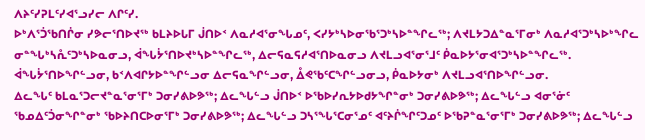ᐱᔨᑦᓯᕈᒪᑦᓯᐊᕐᓗᓯᓕ ᐱᒋᑦᓯ.
ᐅᒃᐱᕐᑑᖃᑎᒌᓂ ᓯᕗᓕᕐᑎᐅᔪᖅ ᑲᒪᔨᐅᒐᒥ ᒎᑎᐅᑉ ᐱᓇᓱᐊᕐᓂᖓᓄᑦ, ᐸᓯᔭᒃᓴᐅᓂᖃᕐᑐᒃᓴᐅᓐᖏᓚᖅ; ᐱᔪᒪᔭᑐᐃᓐᓇᕐᒥᓂᒃ ᐱᓇᓱᐊᕐᑐᒃᓴᐅᒃᖏᓚ ᓂᓐᖓᒃᓴᕅᑦᑐᒃᓴᐅᓇᓂᓗ, ᐋᖓᔮᕐᑎᐅᔪᒃᓴᐅᓐᖏᓚᖅ, ᐃᓕᕋᓇᕋᓱᐊᕐᑎᐅᓇᓂᓗ ᐱᔪᒪᓗᐊᕐᓂᕐᒧᑦ ᑮᓇᐅᔭᕐᓂᐊᕐᑐᒃᓴᐅᓐᖏᓚᖅ.
ᐋᖓᔮᕐᑎᐅᖏᓪᓗᓂ, ᑲᑉᐱᐊᒋᔭᐅᓐᖏᓪᓗᓂ ᐃᓕᕋᓇᖏᓪᓗᓂ, ᐂᕙᖃᑦᑕᖏᓪᓗᓂᓗ, ᑮᓇᐅᔭᓂᒃ ᐱᔪᒪᓗᐊᕐᑎᐅᖏᓪᓗᓂ.
ᐃᓚᖓᑦ ᑲᒪᓇᕐᑐᓕᔪᓐᓇᕐᓂᕐᒥᒃ ᑐᓂᓯᕕᐅᕗᖅ; ᐃᓚᖓᓪᓗ ᒎᑎᐅᑉ ᐅᖃᐅᓯᕆᔭᐅᑯᔭᖏᓐᓂᒃ ᑐᓂᓯᕕᐅᕗᖅ; ᐃᓚᖓᓪᓗ ᐊᓂᕐᓃᑦ ᖃᓄᐃᑦᑑᓂᖏᓐᓂᒃ ᖃᐅᔨᑎᑕᐅᓂᕐᒥᒃ ᑐᓂᓯᕕᐅᕗᖅ; ᐃᓚᖓᓪᓗ ᑐᓴᕐᖓᕐᑕᓂᕐᓄᑦ ᐊᑦᔨᒌᖏᑦᑐᓄᑦ ᐅᖃᕈᓐᓇᕐᓂᕐᒥᒃ ᑐᓂᓯᕕᐅᕗᖅ; ᐃᓚᖓᓪᓗ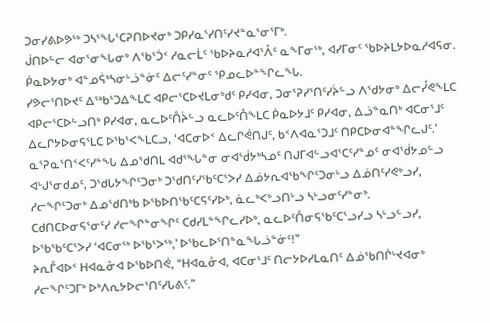ᑐᓂᓯᕕᐅᕗᖅ ᑐᓴᕐᖓᕐᑕᕈᑎᐅᔪᓂᒃ ᑐᑭᓯᓇᕐᓯᑎᑦᓯᔪᓐᓇᕐᓂᕐᒥᒃ.
ᒎᑎᐅᓪᓕ ᐊᓂᕐᓂᖓᓂᒃ ᐱᖃᕐᑑᑉ ᓱᓇᓕᒫᑦ ᖃᐅᔨᓇᓱᐊᕐᐰᑦ ᓇᖕᒥᓂᖅ, ᐊᓯᒥᓂᑦ ᖃᐅᔨᒪᔭᐅᓇᓱᐊᕋᓂ.
ᑮᓇᐅᔭᓂᒃ ᐊᓐᓄᕌᒃᓴᓂᒡᓘᓐᓃᑦ ᐃᓕᑦᓯᓐᓂᑦ ᕿᓄᓚᐅᓐᖏᓚᖓ.
ᓯᕗᓕᕐᑎᐅᔪᑦ ᐃᖅᑲᕐᑐᐃᖕᒪᑕ ᐊᑭᓕᕐᑕᐅᔪᒪᓂᒃᑯᑦ ᑭᓯᐊᓂ, ᑐᓂᕐᕈᓯᕐᑎᑦᓯᔩᓪᓗ ᐱᖁᔭᓂᒃ ᐃᓕᓮᕙᖕᒪᑕ ᐊᑭᓕᕐᑕᐅᓪᓗᑎᒃ ᑭᓯᐊᓂ, ᓇᓚᐅᑦᑍᔩᓪᓗ ᓇᓚᐅᑦᑍᖕᒪᑕ ᑮᓇᐅᔭᒧᑦ ᑭᓯᐊᓂ, ᐃᓘᓐᓇᑎᒃ ᐊᑕᓂᕐᒧᑦ ᐃᓚᒋᔭᐅᓂᕋᕐᒪᑕ ᐅᖃᕐᐸᖕᒪᑕᓗ, ‘ᐊᑕᓂᐅᑉ ᐃᓚᒋᕚᑎᒍᑦ, ᑲᑉᐱᐊᓇᕐᑐᒧᑦ ᑎᑭᑕᐅᓂᐊᓐᖏᓚᒍᑦ.’
ᓇᕐᕈᓇᕐᑎᑉᐸᑦᓯᓐᖓ ᐃᓄᖁᑎᒪ ᐊᑯᕐᖓᓐᓂ ᓂᐊᖂᔭᒃᓴᓄᑦ ᑎᒍᒥᐊᓪᓗᐊᕐᑕᑦᓯᓐᓄᑦ ᓂᐊᖂᔭᓄᓪᓗ ᐊᒡᒍᕐᓂᑯᓄᑦ, ᑐᖁᒐᔭᖏᑦᑐᓂᒃ ᑐᖁᑎᑦᓯᖃᑦᑕᕐᐳᓯ ᐃᓅᔭᕆᐊᖃᖏᑦᑐᓂᒡᓗ ᐃᓅᑎᑦᓯᕙᒃᓗᓯ, ᓱᓕᖏᑦᑐᓂᒃ ᐃᓄᖁᑎᒃᑲ ᐅᖃᐅᑎᖃᑦᑕᕋᑦᓯᐅᒃ, ᓈᓚᒃᐸᒃᓗᑎᒡᓗ ᓴᒡᓗᓂᑦᓯᓐᓂᒃ.
ᑕᑯᑎᑕᐅᓂᕋᕐᓂᑦᓯ ᓱᓕᖏᓐᓂᖏᑦ ᑕᑯᓯᒪᓐᖏᓚᓯᐅᒃ, ᓇᓚᐅᑦᑍᓂᕋᖃᑦᑕᕐᓗᓯᓗ ᓴᒡᓗᓪᓗᓯ, ᐅᖃᖃᑦᑕᕐᐳᓯ ‘ᐊᑕᓂᖅ ᐅᖃᕐᐳᖅ,’ ᐅᖃᓚᐅᕐᑎᓐᓇᖓᓘᓐᓃᑦ!”
ᔨᕆᒤᐊᐅᑉ ᕼᐊᓇᓁᐊ ᐅᖃᐅᑎᕚ, “ᕼᐊᓇᓁᐊ, ᐊᑕᓂᕐᒧᑦ ᑎᓕᔭᐅᓯᒪᓇᑎᑦ ᐃᓅᖃᑎᒌᒡᔪᐊᓂᒃ ᓱᓕᖏᑦᑐᒥᒃ ᐅᒃᐱᕆᔭᐅᓕᕐᑎᑦᓯᒐᕕᑦ.”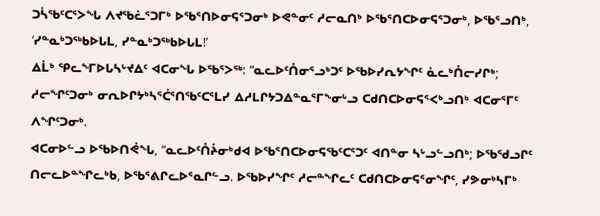ᑐᓵᖃᑦᑕᕐᐳᖓ ᐱᔪᖃᓛᕐᑐᒥᒃ ᐅᖃᕐᑎᐅᓂᕋᕐᑐᓂᒃ ᐅᕙᓐᓂᑦ ᓱᓕᓇᑎᒃ ᐅᖃᕐᑎᑕᐅᓂᕋᕐᑐᓂᒃ, ᐅᖃᕐᓗᑎᒃ, ‘ᓯᓐᓇᒃᑐᖅᑲᐅᒐᒪ, ᓯᓐᓇᒃᑐᖅᑲᐅᒐᒪ!’
ᐃᒫᒃ ᕿᓚᖕᒥᐅᒐᓴᒡᔪᐃᑦ ᐊᑕᓂᖓ ᐅᖃᕐᐳᖅ: “ᓇᓚᐅᑦᑍᓂᕐᓗᒃᑐᑦ ᐅᖃᐅᓯᕆᔭᖏᑦ ᓈᓚᒃᑍᓕᓯᒋᒃ; ᓱᓕᖏᑦᑐᓂᒃ ᓂᕆᐅᒋᔭᒃᓴᕐᑖᕐᑎᖃᑦᑕᕐᒪᓯ ᐃᓱᒪᒋᔭᑐᐃᓐᓇᕐᒥᖕᓂᒡᓗ ᑕᑯᑎᑕᐅᓂᕋᕐᐸᒃᓗᑎᒃ ᐊᑕᓂᕐᒥᑦ ᐱᖏᑦᑐᓂᒃ.
ᐊᑕᓂᐅᓪᓗ ᐅᖃᐅᑎᕚᖓ, “ᓇᓚᐅᑦᑍᔩᓂᒃᑯᐊ ᐅᖃᕐᑎᑕᐅᓂᕋᖃᑦᑕᕐᑐᑦ ᐊᑎᓐᓂ ᓴᒡᓗᓪᓗᑎᒃ; ᐅᖃᖁᓗᒋᑦ ᑎᓕᓚᐅᓐᖏᓚᒃᑲ, ᐅᖃᕐᕕᒋᓚᐅᕐᓇᒋᓪᓗ. ᐅᖃᐅᓯᖏᑦ ᓱᓕᓐᖏᓚᑦ ᑕᑯᑎᑕᐅᓂᕋᕐᓂᖏᑦ, ᓯᕗᓂᒃᓴᒥᒃ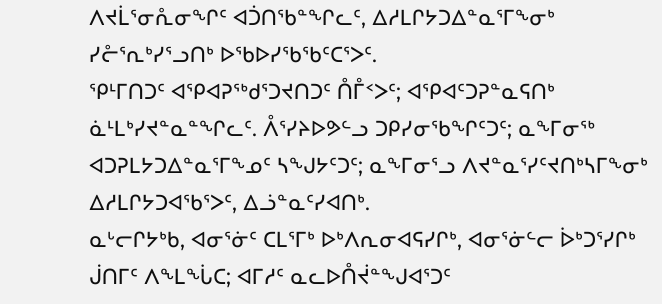ᐱᔪᒫᕐᓂᕅᓂᖏᑦ ᐊᑑᑎᖃᓐᖏᓚᑦ, ᐃᓱᒪᒋᔭᑐᐃᓐᓇᕐᒥᖕᓂᒃ ᓯᓔᕐᕆᒃᓯᕐᓗᑎᒃ ᐅᖃᐅᓯᖃᖃᑦᑕᕐᐳᑦ.
ᕿᒻᒥᑎᑐᑦ ᐊᕿᐊᕈᖅᑯᕐᑐᔪᑎᑐᑦ ᑍᒤᑉᐳᑦ; ᐊᕿᐊᑦᑐᕈᓐᓇᕋᑎᒃ ᓈᒻᒪᒃᓯᔪᓐᓇᓐᖏᓚᑦ. ᐰᕐᓯᔨᐅᕗᓪᓗ ᑐᑭᓯᓂᖃᖏᑦᑐᑦ; ᓇᖕᒥᓂᖅ ᐊᑐᕈᒪᔭᑐᐃᓐᓇᕐᒥᖕᓄᑦ ᓴᖑᔭᑦᑐᑦ; ᓇᖕᒥᓂᕐᓗ ᐱᔪᓐᓇᕐᓯᑦᔪᑎᒃᓴᒥᖕᓂᒃ ᐃᓱᒪᒋᔭᑐᐊᖃᕐᐳᑦ, ᐃᓘᓐᓇᑦᓯᐊᑎᒃ.
ᓇᒡᓕᒋᔭᒃᑲ, ᐊᓂᕐᓃᑦ ᑕᒪᕐᒥᒃ ᐅᒃᐱᕆᓂᐊᕋᓯᒋᒃ, ᐊᓂᕐᓃᓪᓕ ᐆᒃᑐᕐᓯᒋᒃ ᒎᑎᒥᑦ ᐱᖕᒪᖔᑕ; ᐊᒥᓱᑦ ᓇᓚᐅᑍᔫᓐᖑᐊᕐᑐᑦ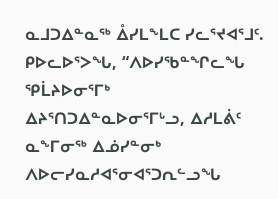ᓇᒧᑐᐃᓐᓇᖅ ᐂᓯᒪᖕᒪᑕ ᓯᓚᕐᔪᐊᕐᒧᑦ.
ᑭᐅᓚᐅᕐᐳᖓ, “ᐱᐅᓯᖃᓐᖏᓚᖓ ᕿᒫᔨᐅᓂᕐᒥᒃ ᐃᔨᕐᑎᑐᐃᓐᓇᐅᓂᕐᒥᒡᓗ, ᐃᓱᒪᕖᑦ ᓇᖕᒥᓂᖅ ᐃᓅᓯᓐᓂᒃ ᐱᐅᓕᓯᓇᓱᐊᕐᓂᐊᕐᑐᕆᓪᓗᖓ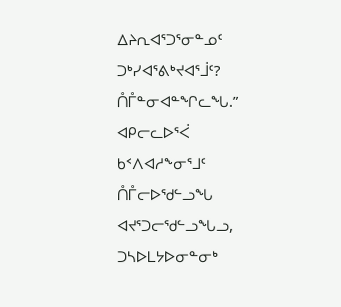ᐃᔨᕆᐊᕐᑐᕐᓂᓐᓄᑦ ᑐᒃᓯᐊᕐᕕᒃᔪᐊᕐᒨᑦ? ᑍᒤᓐᓂᐊᓐᖏᓚᖓ.”
ᐊᑭᓕᓚᐅᕐᐹ ᑲᑉᐱᐊᓱᖕᓂᕐᒧᑦ ᑍᒤᓕᐅᖁᓪᓗᖓ ᐊᔪᕐᑐᓕᖁᓪᓗᖓᓗ, ᑐᓴᐅᒪᔭᐅᓂᓐᓂᒃ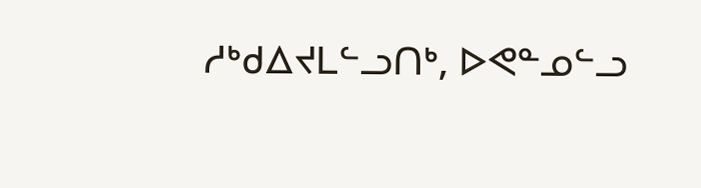ᓱᒃᑯᐃᔪᒪᓪᓗᑎᒃ, ᐅᕙᓐᓄᓪᓗ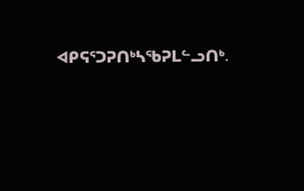ᐊᑭᕋᕐᑐᕈᑎᒃᓴᖃᕈᒪᓪᓗᑎᒃ.